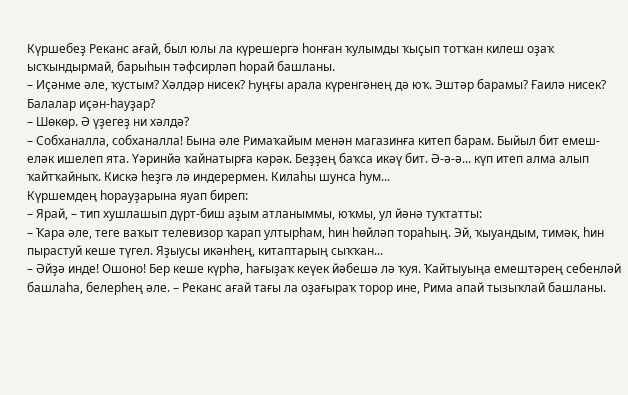Күршебеҙ Реканс ағай, был юлы ла күрешергә һонған ҡулымды ҡыҫып тотҡан килеш оҙаҡ ысҡындырмай, барыһын тәфсирләп һорай башланы.
– Иҫәнме әле, ҡустым? Хәлдәр нисек? Һуңғы арала күренгәнең дә юҡ. Эштәр барамы? Ғаилә нисек? Балалар иҫән-һауҙар?
– Шөкөр. Ә үҙегеҙ ни хәлдә?
– Собханалла, собханалла! Бына әле Римаҡайым менән магазинға китеп барам. Быйыл бит емеш-еләк ишелеп ята. Үәринйә ҡайнатырға кәрәк. Беҙҙең баҡса икәү бит. Ә-ә-ә... күп итеп алма алып ҡайтҡайныҡ. Кискә һеҙгә лә индерермен. Килаһы шунса һум...
Күршемдең һорауҙарына яуап биреп:
– Ярай, – тип хушлашып дүрт-биш аҙым атланыммы, юҡмы, ул йәнә туҡтатты:
– Ҡара әле, теге ваҡыт телевизор ҡарап ултырһам, һин һөйләп тораһың. Эй, ҡыуандым, тимәк, һин пырастуй кеше түгел. Яҙыусы икәнһең, китаптарың сыҡҡан...
– Әйҙә инде! Ошоно! Бер кеше күрһә, һағыҙаҡ кеүек йәбешә лә ҡуя. Ҡайтыуыңа емештәрең себенләй башлаһа, белерһең әле. – Реканс ағай тағы ла оҙағыраҡ торор ине, Рима апай тызыҡлай башланы.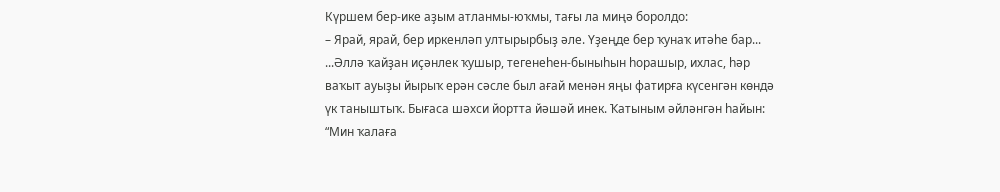Күршем бер-ике аҙым атланмы-юҡмы, тағы ла миңә боролдо:
– Ярай, ярай, бер иркенләп ултырырбыҙ әле. Үҙеңде бер ҡунаҡ итәһе бар...
...Әллә ҡайҙан иҫәнлек ҡушыр, тегенеһен-быныһын һорашыр, ихлас, һәр ваҡыт ауыҙы йырыҡ ерән сәсле был ағай менән яңы фатирға күсенгән көндә үк таныштыҡ. Бығаса шәхси йортта йәшәй инек. Ҡатыным әйләнгән һайын: “Мин ҡалаға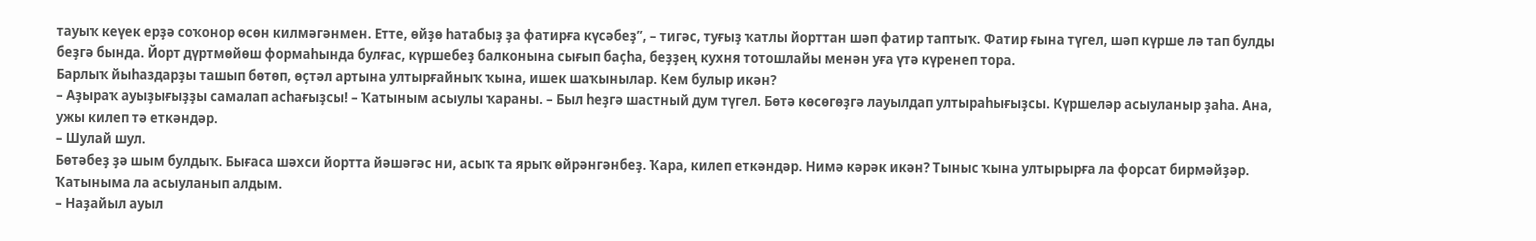тауыҡ кеүек ерҙә соҡонор өсөн килмәгәнмен. Етте, өйҙө һатабыҙ ҙа фатирға күсәбеҙ”, – тигәс, туғыҙ ҡатлы йорттан шәп фатир таптыҡ. Фатир ғына түгел, шәп күрше лә тап булды беҙгә бында. Йорт дүртмөйөш формаһында булғас, күршебеҙ балконына сығып баҫһа, беҙҙең кухня тотошлайы менән уға үтә күренеп тора.
Барлыҡ йыһаздарҙы ташып бөтөп, өҫтәл артына ултырғайныҡ ҡына, ишек шаҡынылар. Кем булыр икән?
– Аҙыраҡ ауыҙығыҙҙы самалап асһағыҙсы! – Ҡатыным асыулы ҡараны. – Был һеҙгә шастный дум түгел. Бөтә көсөгөҙгә лауылдап ултыраһығыҙсы. Күршеләр асыуланыр ҙаһа. Ана, ужы килеп тә еткәндәр.
– Шулай шул.
Бөтәбеҙ ҙә шым булдыҡ. Бығаса шәхси йортта йәшәгәс ни, асыҡ та ярыҡ өйрәнгәнбеҙ. Ҡара, килеп еткәндәр. Нимә кәрәк икән? Тыныс ҡына ултырырға ла форсат бирмәйҙәр. Ҡатыныма ла асыуланып алдым.
– Наҙайыл ауыл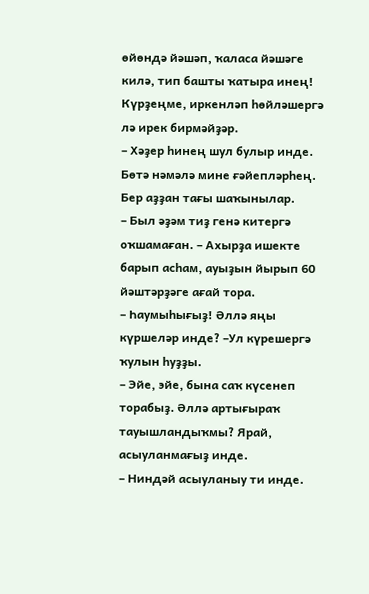өйөндә йәшәп, ҡаласа йәшәге килә, тип башты ҡатыра инең! Күрҙеңме, иркенләп һөйләшергә лә ирек бирмәйҙәр.
– Хәҙер һинең шул булыр инде. Бөтә нәмәлә мине ғәйепләрһең.
Бер аҙҙан тағы шаҡынылар.
– Был әҙәм тиҙ генә китергә оҡшамаған. – Ахырҙа ишекте барып асһам, ауыҙын йырып 60 йәштәрҙәге ағай тора.
– Һаумыһығыҙ! Әллә яңы күршеләр инде? –Ул күрешергә ҡулын һуҙҙы.
– Эйе, эйе, бына саҡ күсенеп торабыҙ. Әллә артығыраҡ тауышландыҡмы? Ярай, асыуланмағыҙ инде.
– Ниндәй асыуланыу ти инде.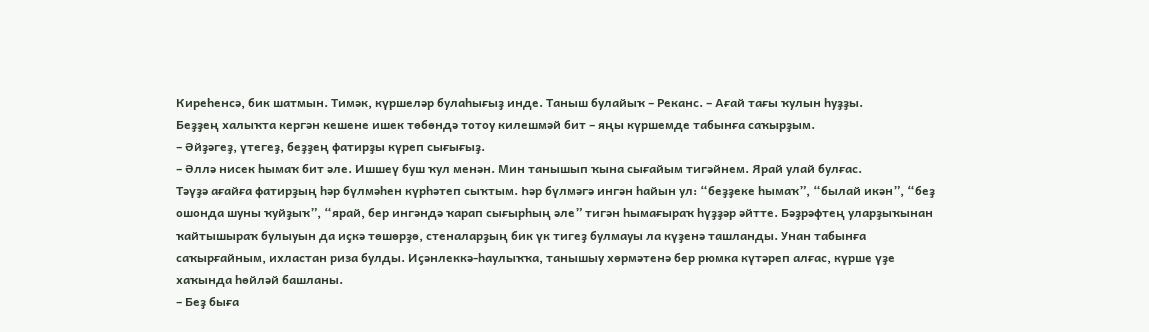Киреһенсә, бик шатмын. Тимәк, күршеләр булаһығыҙ инде. Таныш булайыҡ – Реканс. – Ағай тағы ҡулын һуҙҙы.
Беҙҙең халыҡта кергән кешене ишек төбөндә тотоу килешмәй бит – яңы күршемде табынға саҡырҙым.
– Әйҙәгеҙ, үтегеҙ, беҙҙең фатирҙы күреп сығығыҙ.
– Әллә нисек һымаҡ бит әле. Ишшеү буш ҡул менән. Мин танышып ҡына сығайым тигәйнем. Ярай улай булғас.
Тәүҙә ағайға фатирҙың һәр бүлмәһен күрһәтеп сыҡтым. Һәр бүлмәгә ингән һайын ул: “беҙҙеке һымаҡ”, “былай икән”, “беҙ ошонда шуны ҡуйҙыҡ”, “ярай, бер ингәндә ҡарап сығырһың әле” тигән һымағыраҡ һүҙҙәр әйтте. Бәҙрәфтең уларҙыҡынан ҡайтышыраҡ булыуын да иҫкә төшөрҙө, стеналарҙың бик үк тигеҙ булмауы ла күҙенә ташланды. Унан табынға саҡырғайным, ихластан риза булды. Иҫәнлеккә-һаулыҡҡа, танышыу хөрмәтенә бер рюмка күтәреп алғас, күрше үҙе хаҡында һөйләй башланы.
– Беҙ быға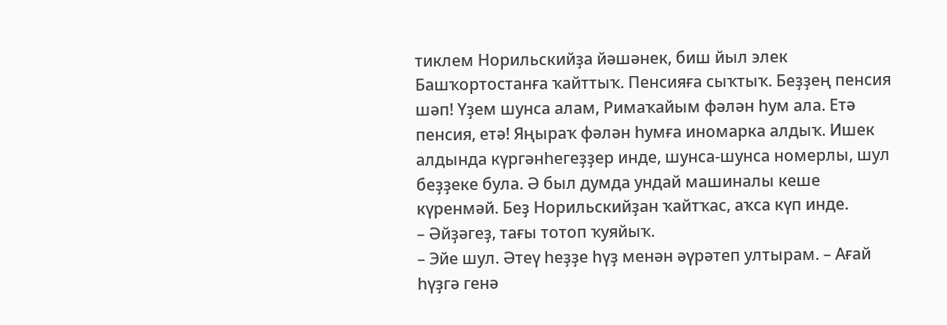тиклем Норильскийҙа йәшәнек, биш йыл элек Башҡортостанға ҡайттыҡ. Пенсияға сыҡтыҡ. Беҙҙең пенсия шәп! Үҙем шунса алам, Римаҡайым фәлән һум ала. Етә пенсия, етә! Яңыраҡ фәлән һумға иномарка алдыҡ. Ишек алдында күргәнһегеҙҙер инде, шунса-шунса номерлы, шул беҙҙеке була. Ә был думда ундай машиналы кеше күренмәй. Беҙ Норильскийҙан ҡайтҡас, аҡса күп инде.
– Әйҙәгеҙ, тағы тотоп ҡуяйыҡ.
– Эйе шул. Әтеү һеҙҙе һүҙ менән әүрәтеп ултырам. – Ағай һүҙгә генә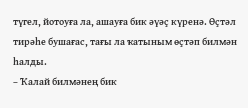түгел, йотоуға ла, ашауға бик әүәҫ күренә. Өҫтәл тирәһе бушағас, тағы ла ҡатыным өҫтәп билмән һалды.
– Ҡалай билмәнең бик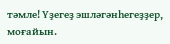тәмле! Үҙегеҙ эшләгәнһегеҙҙер, моғайын.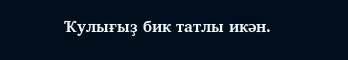Ҡулығыҙ бик татлы икән.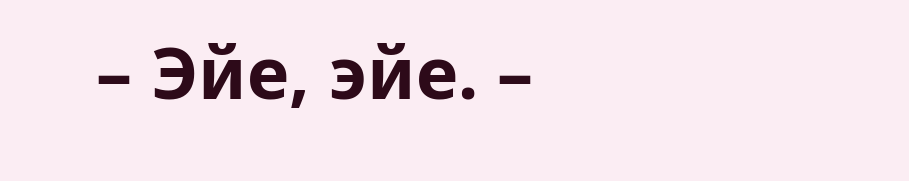– Эйе, эйе. –